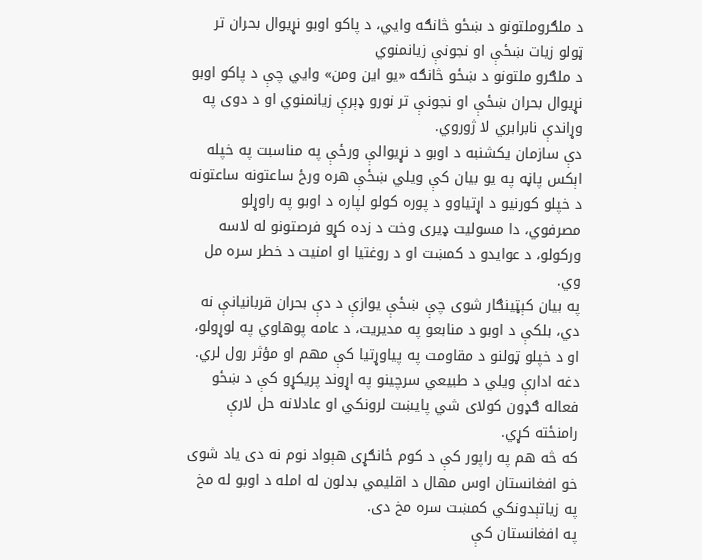د ملګروملتونو د ښځو څانګه وایي، د پاکو اوبو نړیوال بحران تر ټولو زیات ښځې او نجونې زیانمنوي
د ملګرو ملتونو د ښځو څانګه «یو این ومن» وایي چې د پاکو اوبو نړیوال بحران ښځې او نجونې تر نورو ډېرې زیانمنوي او د دوی په وړاندې نابرابري لا ژوروي.
دې سازمان یکشنبه د اوبو د نړیوالې ورځې په مناسبت په خپله اېکس پاڼه په یو بیان کې ویلي ښځې هره ورځ ساعتونه ساعتونه د خپلو کورنیو د اړتیاوو د پوره کولو لپاره د اوبو په راوړلو مصرفوي، دا مسولیت ډیری وخت د زده کړو فرصتونو له لاسه ورکولو، د عوایدو د کمښت او د روغتیا او امنیت د خطر سره مل وي.
په بیان کېټینګار شوی چې ښځې یوازې د دې بحران قربانیانې نه دي، بلکې د اوبو د منابعو په مدیریت، د عامه پوهاوي په لوړولو، او د خپلو ټولنو د مقاومت په پیاوړتیا کې مهم او مؤثر رول لري.
دغه ادارې ویلي د طبیعي سرچینو په اړوند پریکړو کې د ښځو فعاله ګډون کولای شي پایښت لرونکي او عادلانه حل لارې رامنځته کړي.
که څه هم په راپور کې د کوم ځانګړی هېواد نوم نه دی یاد شوی خو افغانستان اوس مهال د اقلیمي بدلون له امله د اوبو له مخ په زیاتېدونکي کمښت سره مخ دی.
په افغانستان کې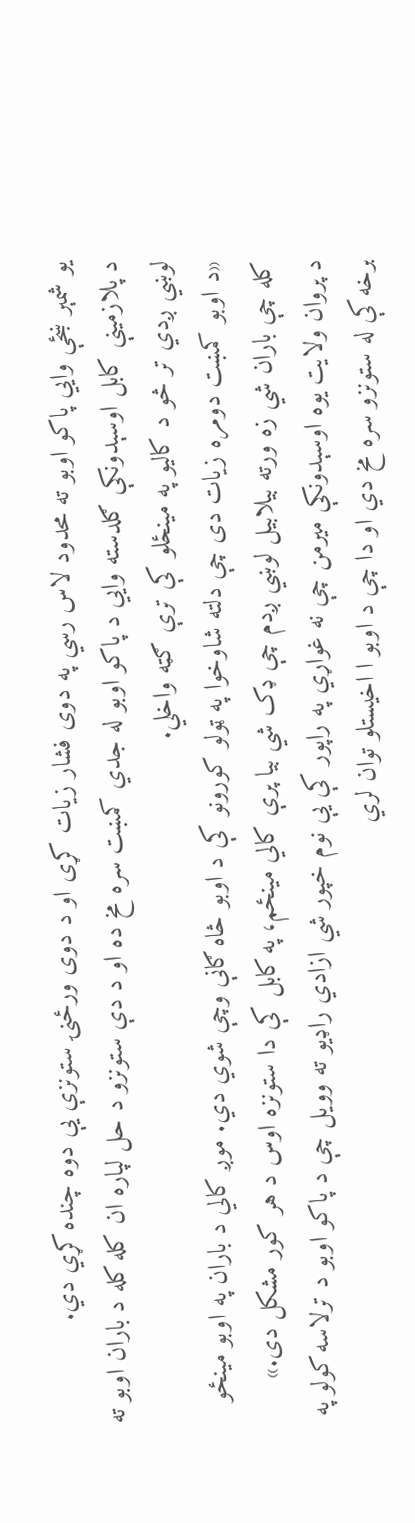یو شمېر ښځې وایي پاکو اوبو ته محدود لاس رسي په دوی فشار زیات کړی او د دوی ورځنۍ ستونزې یې دوه چنده کړي دي.
د پلازمینې کابل اوسېدونکې ګلدسته وايي د پاکو اوبو له جدي کمښت سره مخ ده او د دې ستونزو د حل لپاره ان کله کله د باران اوبو ته لوښي ږدي تر څو د کالیو په مینځلو کې ترې ګټه واخلي.
«د اوبو کمښت دومره زیات دی چې دلته شاوخوا په ټولو کورونو کې د اوبو څاه ګانې وچې شوي دي. موږ کالي د باران په اوبو مینځو کله چې باران شي زه ورته بیلابیل لوښي ږدم چې ډک شي بیا پرې کالي مینځم، په کابل کې دا ستونزه اوس د هر کور مشکل دی.»
د پروان ولایت یوه اوسېدونکې میرمن چې نه غواړي په راپور کې یې نوم خپور شي ازادي راډيو ته وویل چې د پاکو اوبو د ترلاسه کولو په برخه کې له ستونزو سره مخ دي او دا چې د اوبو ا اخیستلو توان لري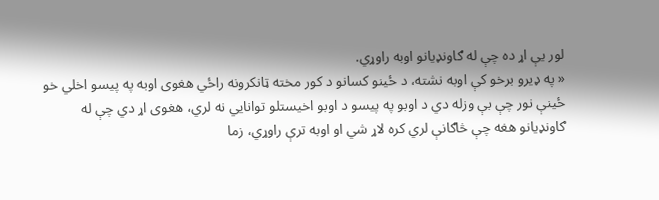لور یې اړ ده چې له ګاونډیانو اوبه راوړي.
« په ډیرو برخو کې اوبه نشته، د ځینو کسانو د کور مخته ټانکرونه راځي هغوی اوبه په پیسو اخلي خو ځینې نور چې بې وزله دي د اوبو په پیسو د اوبو اخیستلو توانايي نه لري، هغوی اړ دي چې له ګاونډیانو هغه چې څاګانې لري کره لاړ شي او اوبه ترې راوړي، زما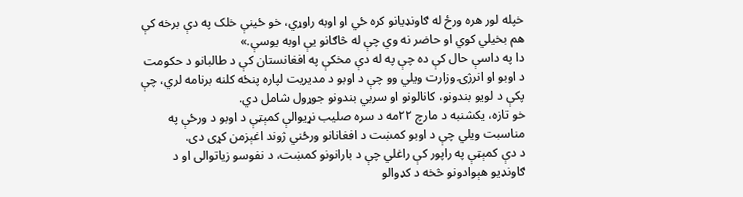خپله لور هره ورځ له ګاونډیانو کره ځي او اوبه راوړي، خو ځینې خلک په دې برخه کې هم بخیلي کوي او حاضر نه وي چې له څاګانو یې اوبه یوسې.»
دا په داسې حال کې ده چې په له دې مخکې په افغانستان کې د طالبانو د حکومت د اوبو او انرژۍ وزارت ویلي وو چې د اوبو د مدیریت لپاره پنځه کلنه برنامه لري، چې پکې د لویو بندونو، کانالونو او سربي بندونو جوړول شامل دي.
خو تازه، یکشنبه د مارچ ۲۲مه د سره صلیب نړیوالې کمېټې د اوبو د ورځې په مناسبت ویلي چې د اوبو کمښت د افغانانو ورځني ژوند اغېزمن کړی دی.
د دې کمېټې په راپور کې راغلي چې د بارانونو کمښت، د نفوسو زیاتوالی او د ګاونډیو هېوادونو څخه د کډوالو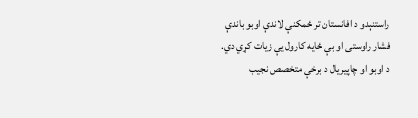راستنېدو د افانستان تر ځمکنې لاندې اوبو باندې فشار راوستی او بې ځایه کارول یې زیات کړي دي.
د اوبو او چاپیریال د برخې متخصص نجیب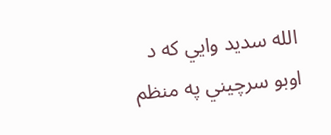الله سدید وايي که د اوبو سرچیني په منظم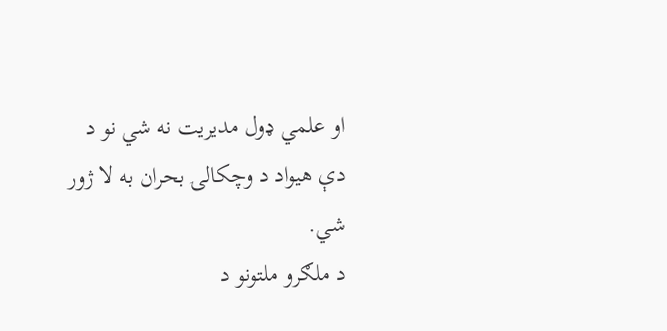او علمي ډول مدیریت نه شي نو د دې هیواد د وچکالۍ بحران به لا ژور شي.
د ملګرو ملتونو د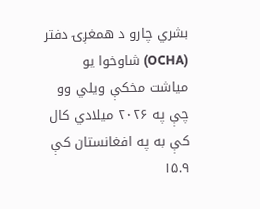بشري چارو د همغږۍ دفتر (OCHA) شاوخوا یو میاشت مخکې ویلي وو چې په ۲۰۲۶ میلادي کال کې به په افغانستان کې ۱۵.۹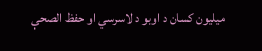میلیون کسان د اوبو د لاسرسي او حفظ الصحې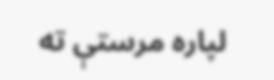لپاره مرستې ته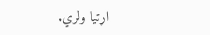اړتیا ولري.